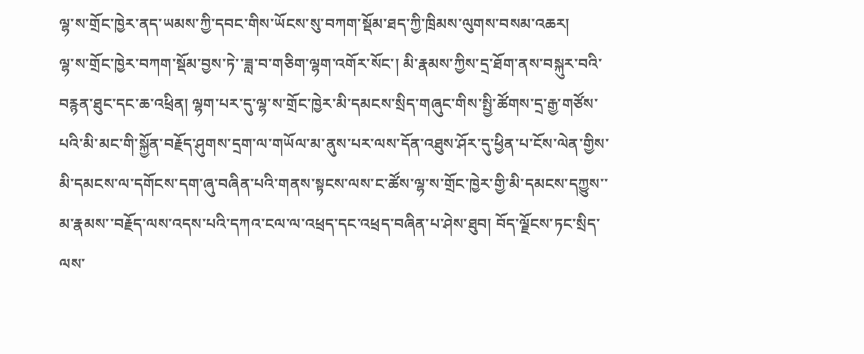ལྷ་ས་གྲོང་ཁྱེར་ནད་ཡམས་ཀྱི་དབང་གིས་ཡོངས་སུ་བཀག་སྡོམ་ཐད་ཀྱི་ཁྲིམས་ལུགས་བསམ་འཆར།
ལྷ་ས་གྲོང་ཁྱེར་བཀག་སྡོམ་བྱས་ཏེ་་ཟླ་བ་གཅིག་ལྷག་འགོར་སོང་། མི་རྣམས་ཀྱིས་དྲ་ཐོག་ནས་བསྐུར་བའི་བརྙན་ཐུང་དང་ཆ་འཕྲིན། ལྷག་པར་དུ་ལྷ་ས་གྲོང་ཁྱེར་མི་དམངས་སྲིད་གཞུང་གིས་སྤྱི་ཚོགས་དྲ་རྒྱ་གཙོས་པའི་མི་མང་གི་སྐྱོན་བརྗོད་ཤུགས་དྲག་ལ་གཡོལ་མ་ནུས་པར་ལས་དོན་འཐུས་ཤོར་དུ་ཕྱིན་པ་ངོས་ལེན་གྱིས་མི་དམངས་ལ་དགོངས་དག་ཞུ་བཞིན་པའི་གནས་སྟངས་ལས་ང་ཚོས་ལྷ་ས་གྲོང་ཁྱེར་གྱི་མི་དམངས་དཀྱུས་་མ་རྣམས་་བརྗོད་ལས་འདས་པའི་དཀའ་ངལ་ལ་འཕྲད་དང་འཕྲད་བཞིན་པ་ཤེས་ཐུབ། བོད་ལྗོངས་ཏང་སྲིད་ལས་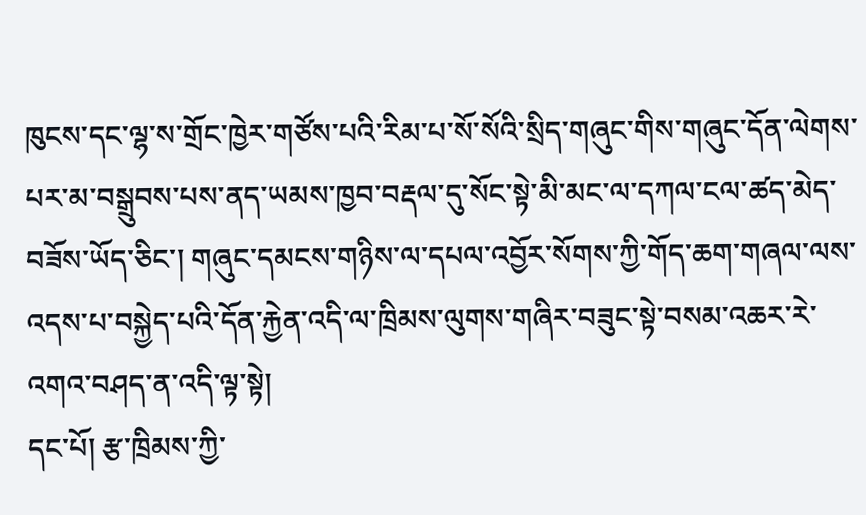ཁུངས་དང་ལྷ་ས་གྲོང་ཁྱེར་གཙོས་པའི་རིམ་པ་སོ་སོའི་སྲིད་གཞུང་གིས་གཞུང་དོན་ལེགས་པར་མ་བསྒྲུབས་པས་ནད་ཡམས་ཁྱབ་བརྡལ་དུ་སོང་སྟེ་མི་མང་ལ་དཀལ་ངལ་ཚད་མེད་བཟོས་ཡོད་ཅིང་། གཞུང་དམངས་གཉིས་ལ་དཔལ་འབྱོར་སོགས་ཀྱི་གོད་ཆག་གཞལ་ལས་འདས་པ་བསྐྱེད་པའི་དོན་རྐྱེན་འདི་ལ་ཁྲིམས་ལུགས་གཞིར་བཟུང་སྟེ་བསམ་འཆར་རེ་འགའ་བཤད་ན་འདི་ལྟ་སྟེ།
དང་པོ། རྩ་ཁྲིམས་ཀྱི་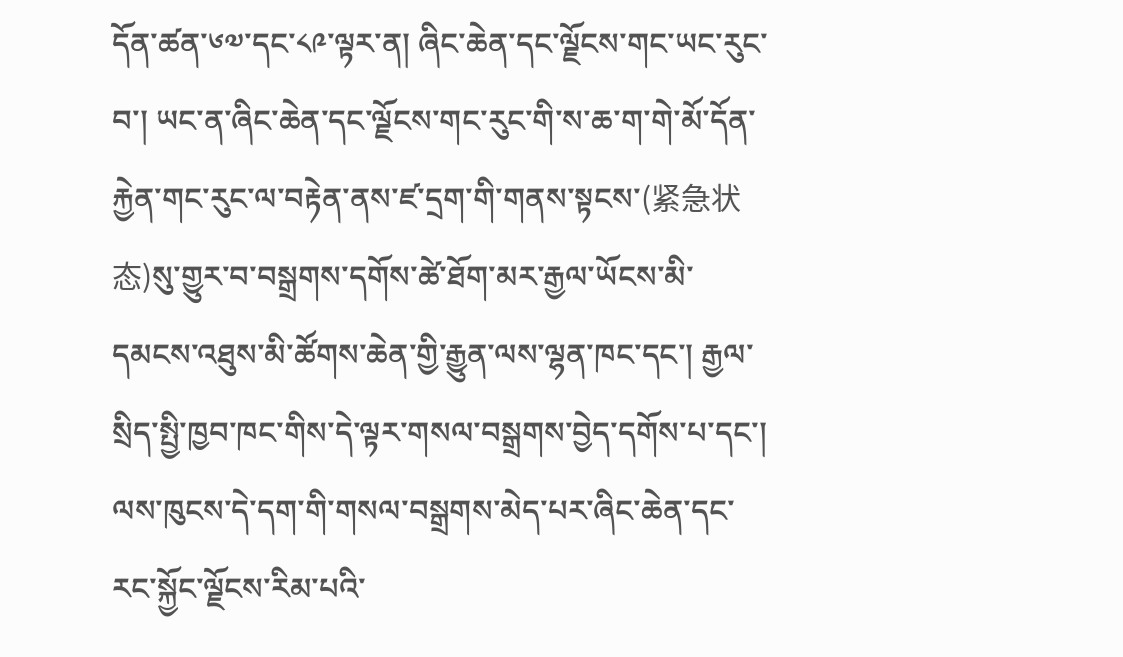དོན་ཚན་༦༧་དང་༨༩་ལྟར་ན། ཞིང་ཆེན་དང་ལྗོངས་གང་ཡང་རུང་བ་། ཡང་ན་ཞིང་ཆེན་དང་ལྗོངས་གང་རུང་གི་ས་ཆ་ག་གེ་མོ་དོན་རྐྱེན་གང་རུང་ལ་བརྟེན་ནས་ཛ་དྲག་གི་གནས་སྟངས་(紧急状态)སུ་གྱུར་བ་བསྒྲགས་དགོས་ཚེ་ཐོག་མར་རྒྱལ་ཡོངས་མི་དམངས་འཐུས་མི་ཚོགས་ཆེན་གྱི་རྒྱུན་ལས་ལྷན་ཁང་དང་། རྒྱལ་སྲིད་སྤྱི་ཁྱབ་ཁང་གིས་དེ་ལྟར་གསལ་བསྒྲགས་བྱེད་དགོས་པ་དང་། ལས་ཁུངས་དེ་དག་གི་གསལ་བསྒྲགས་མེད་པར་ཞིང་ཆེན་དང་རང་སྐྱོང་ལྗོངས་རིམ་པའི་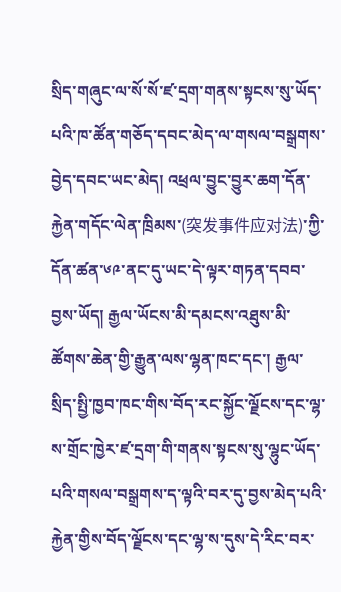སྲིད་གཞུང་ལ་སོ་སོ་ཛ་དྲག་གནས་སྟངས་སུ་ཡོད་པའི་ཁ་ཚོན་གཅོད་དབང་མེད་ལ་གསལ་བསྒྲགས་བྱེད་དབང་ཡང་མེད། འཕྲལ་བྱུང་བྱུར་ཆག་དོན་རྐྱེན་གདོང་ལེན་ཁྲིམས་(突发事件应对法)་ཀྱི་དོན་ཚན་༦༩་ནང་དུ་ཡང་དེ་ལྟར་གཏན་དབབ་བྱས་ཡོད། རྒྱལ་ཡོངས་མི་དམངས་འཐུས་མི་ཚོགས་ཆེན་གྱི་རྒྱུན་ལས་ལྷན་ཁང་དང་། རྒྱལ་སྲིད་སྤྱི་ཁྱབ་ཁང་གིས་བོད་རང་སྐྱོང་ལྗོངས་དང་ལྷ་ས་གྲོང་ཁྱེར་ཛ་དྲག་གི་གནས་སྟངས་སུ་ལྷུང་ཡོད་པའི་གསལ་བསྒྲགས་ད་ལྟའི་བར་དུ་བྱས་མེད་པའི་རྐྱེན་གྱིས་བོད་ལྗོངས་དང་ལྷ་ས་དུས་དེ་རིང་བར་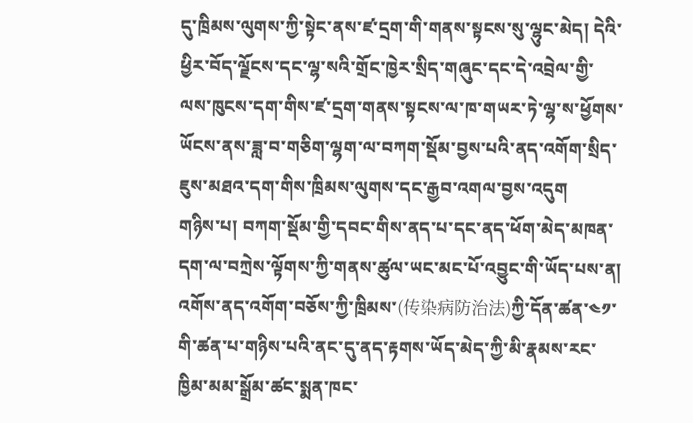དུ་ཁྲིམས་ལུགས་ཀྱི་སྟེང་ནས་ཛ་དྲག་གི་གནས་སྟངས་སུ་ལྷུང་མེད། དེའི་ཕྱིར་བོད་ལྗོངས་དང་ལྷ་སའི་གྲོང་ཁྱེར་སྲིད་གཞུང་དང་དེ་འབྲེལ་གྱི་ལས་ཁུངས་དག་གིས་ཛ་དྲག་གནས་སྟངས་ལ་ཁ་གཡར་ཏེ་ལྷ་ས་ཕྱོགས་ཡོངས་ནས་ཟླ་བ་གཅིག་ལྷག་ལ་བཀག་སྡོམ་བྱས་པའི་ནད་འགོག་སྲིད་ཇུས་མཐའ་དག་གིས་ཁྲིམས་ལུགས་དང་རྒྱབ་འགལ་བྱས་འདུག
གཉིས་པ། བཀག་སྡོམ་གྱི་དབང་གིས་ནད་པ་དང་ནད་ཕོག་མེད་མཁན་དག་ལ་བཀྲེས་ལྟོགས་ཀྱི་གནས་ཚུལ་ཡང་མང་པོ་འབྱུང་གི་ཡོད་པས་ན། འགོས་ནད་འགོག་བཅོས་ཀྱི་ཁྲིམས་(传染病防治法)ཀྱི་དོན་ཚན་༤༡་གི་ཚན་པ་གཉིས་པའི་ནང་དུ་ནད་རྟགས་ཡོད་མེད་ཀྱི་མི་རྣམས་རང་ཁྱིམ་མམ་སྒྲོམ་ཚང་སྨན་ཁང་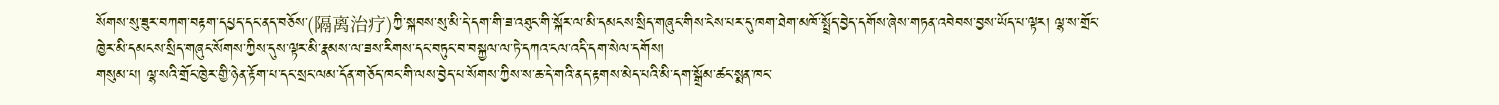སོགས་སུ་ཟུར་བཀག་བརྟག་དཔྱད་དང་ནད་བཅོས་(隔离治疗)ཀྱི་སྐབས་སུ་མི་དེ་དག་གི་ཟ་འཐུང་གི་སྐོར་ལ་མི་དམངས་སྲིད་གཞུང་གིས་ངེས་པར་དུ་ཁག་ཐེག་མཁོ་སྤྲོད་བྱེད་དགོས་ཞེས་གཏན་འབེབས་བྱས་ཡོད་པ་ལྟར། ལྷ་ས་གྲོང་ཁྱེར་མི་དམངས་སྲིད་གཞུང་སོགས་ཀྱིས་དུས་ལྟར་མི་རྣམས་ལ་ཟས་རིགས་དང་བཏུང་བ་བསྐྱལ་ལ་ཏེ་དཀའ་ངལ་འདི་དག་སེལ་དགོས།
གསུམ་པ། ལྷ་སའི་གྲོང་ཁྱེར་གྱི་ཉེན་རྟོག་པ་དང་སྲང་ལམ་དོན་གཅོད་ཁང་གི་ལས་བྱེད་པ་སོགས་ཀྱིས་ས་ཆ་དེ་གའི་ནད་རྟགས་མེད་པའི་མི་དག་སྒྲོམ་ཚང་སྨན་ཁང་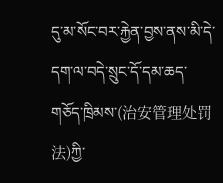དུ་མ་སོང་བར་རྐྱེན་བྱས་ནས་མི་དེ་དག་ལ་བདེ་སྲུང་དོ་དམ་ཆད་གཅོད་ཁྲིམས་(治安管理处罚法)ཀྱི་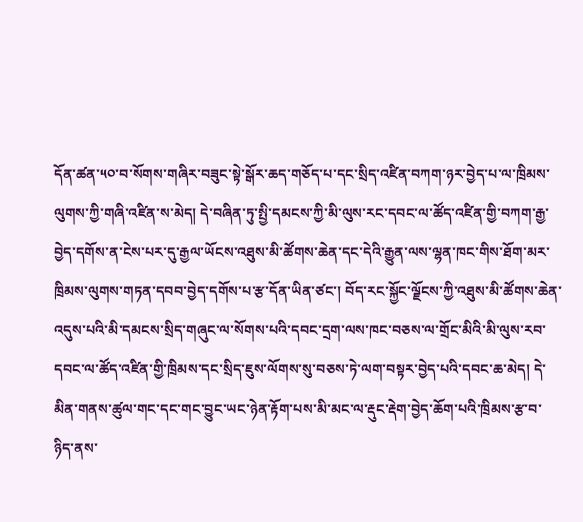དོན་ཚན་༥༠་བ་སོགས་གཞིར་བཟུང་སྟེ་སྒོར་ཆད་གཅོད་པ་དང་སྲིད་འཛིན་བཀག་ཉར་བྱེད་པ་ལ་ཁྲིམས་ལུགས་ཀྱི་གཞི་འཛིན་ས་མེད། དེ་བཞིན་ཏུ་སྤྱི་དམངས་ཀྱི་མི་ལུས་རང་དབང་ལ་ཚོད་འཛིན་གྱི་བཀག་རྒྱ་བྱེད་དགོས་ན་ངེས་པར་དུ་རྒྱལ་ཡོངས་འཐུས་མི་ཚོགས་ཆེན་དང་དེའི་རྒྱུན་ལས་ལྷན་ཁང་གིས་ཐོག་མར་ཁྲིམས་ལུགས་གཏན་དབབ་བྱེད་དགོས་པ་རྩ་དོན་ཡིན་ཙང་། བོད་རང་སྐྱོང་ལྗོངས་ཀྱི་འཐུས་མི་ཚོགས་ཆེན་འདུས་པའི་མི་དམངས་སྲིད་གཞུང་ལ་སོགས་པའི་དབང་དྲག་ལས་ཁང་བཅས་ལ་གྲོང་མིའི་མི་ལུས་རབ་དབང་ལ་ཚོད་འཛིན་གྱི་ཁྲིམས་དང་སྲིད་ཇུས་ལོགས་སུ་བཅས་ཏེ་ལག་བསྟར་བྱེད་པའི་དབང་ཆ་མེད། དེ་མིན་གནས་ཚུལ་གང་དང་གང་བྱུང་ཡང་ཉེན་རྟོག་པས་མི་མང་ལ་རྡུང་རྡེག་བྱེད་ཆོག་པའི་ཁྲིམས་རྩ་བ་ཉིད་ནས་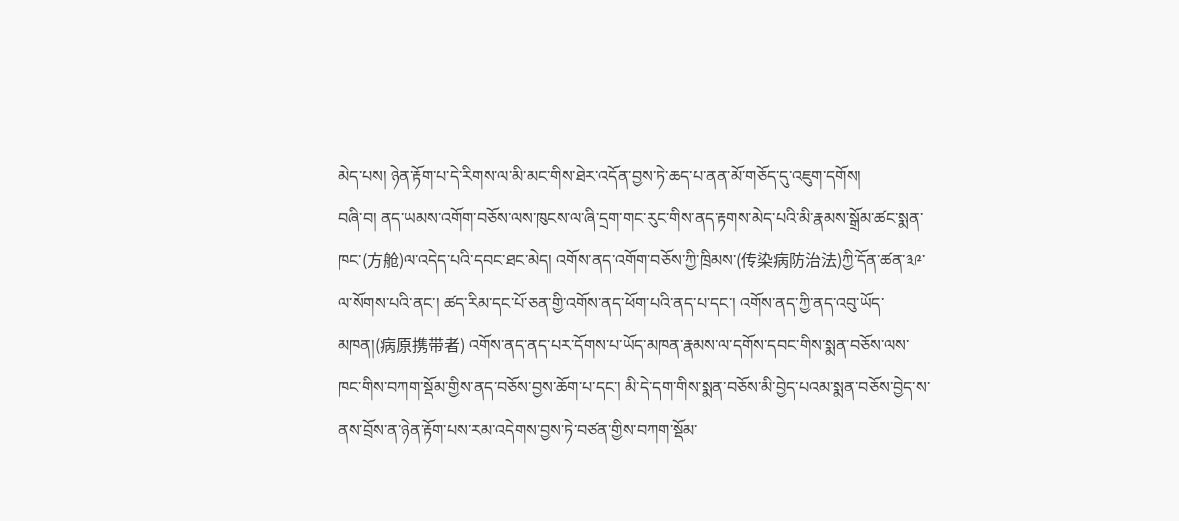མེད་པས། ཉེན་རྟོག་པ་དེ་རིགས་ལ་མི་མང་གིས་ཐེར་འདོན་བྱས་ཏེ་ཆད་པ་ནན་མོ་གཅོད་དུ་འཇུག་དགོས།
བཞི་བ། ནད་ཡམས་འགོག་བཅོས་ལས་ཁུངས་ལ་ཞི་དྲག་གང་རུང་གིས་ནད་རྟགས་མེད་པའི་མི་རྣམས་སྒྲོམ་ཚང་སྨན་ཁང་(方舱)ལ་འདེད་པའི་དབང་ཐང་མེད། འགོས་ནད་འགོག་བཅོས་ཀྱི་ཁྲིམས་(传染病防治法)ཀྱི་དོན་ཚན་༣༩་ལ་སོགས་པའི་ནང་། ཚད་རིམ་དང་པོ་ཅན་གྱི་འགོས་ནད་ཕོག་པའི་ནད་པ་དང་། འགོས་ནད་ཀྱི་ནད་འབུ་ཡོད་མཁན།(病原携带者) འགོས་ནད་ནད་པར་དོགས་པ་ཡོད་མཁན་རྣམས་ལ་དགོས་དབང་གིས་སྨན་བཅོས་ལས་ཁང་གིས་བཀག་སྡོམ་གྱིས་ནད་བཅོས་བྱས་ཆོག་པ་དང་། མི་དེ་དག་གིས་སྨན་བཅོས་མི་བྱེད་པའམ་སྨན་བཅོས་བྱེད་ས་ནས་བྲོས་ན་ཉེན་རྟོག་པས་རམ་འདེགས་བྱས་ཏེ་བཙན་གྱིས་བཀག་སྡོམ་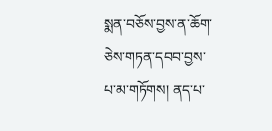སྨན་བཅོས་བྱས་ན་ཆོག་ཅེས་གཏན་དབབ་བྱས་པ་མ་གཏོགས། ནད་པ་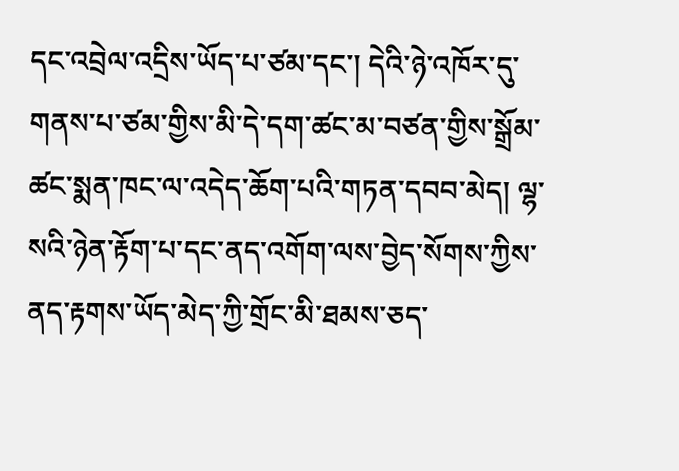དང་འབྲེལ་འདྲིས་ཡོད་པ་ཙམ་དང་། དེའི་ཉེ་འཁོར་དུ་གནས་པ་ཙམ་གྱིས་མི་དེ་དག་ཚང་མ་བཙན་གྱིས་སྒྲོམ་ཚང་སྨན་ཁང་ལ་འདེད་ཆོག་པའི་གཏན་དབབ་མེད། ལྷ་སའི་ཉེན་རྟོག་པ་དང་ནད་འགོག་ལས་བྱེད་སོགས་ཀྱིས་ནད་རྟགས་ཡོད་མེད་ཀྱི་གྲོང་མི་ཐམས་ཅད་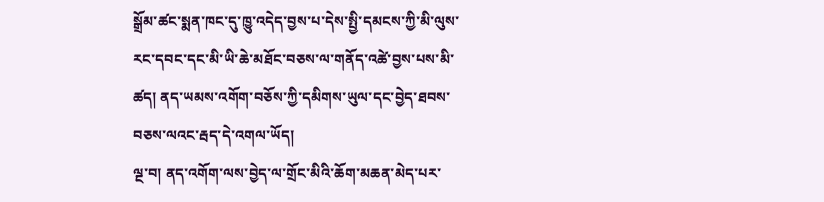སྒྲོམ་ཚང་སྨན་ཁང་དུ་ཁྱུ་འདེད་བྱས་པ་དེས་སྤྱི་དམངས་ཀྱི་མི་ལུས་རང་དབང་དང་མི་ཡི་ཆེ་མཐོང་བཅས་ལ་གནོད་འཚེ་བྱས་པས་མི་ཚད། ནད་ཡམས་འགོག་བཅོས་ཀྱི་དམིགས་ཡུལ་དང་བྱེད་ཐབས་བཅས་ལའང་རྦད་དེ་འགལ་ཡོད།
ལྔ་བ། ནད་འགོག་ལས་བྱེད་ལ་གྲོང་མིའི་ཆོག་མཆན་མེད་པར་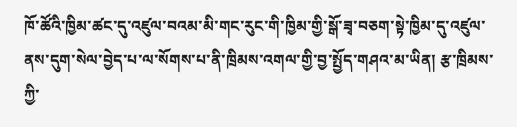ཁོ་ཚོའི་ཁྱིམ་ཚང་དུ་འཛུལ་བའམ་མི་གང་རུང་གི་ཁྱིམ་གྱི་སྒོ་ཟྭ་བཅག་སྟེ་ཁྱིམ་དུ་འཛུལ་ནས་དུག་སེལ་བྱེད་པ་ལ་སོགས་པ་ནི་ཁྲིམས་འགལ་གྱི་བྱ་སྤྱོད་གཤའ་མ་ཡིན། རྩ་ཁྲིམས་ཀྱི་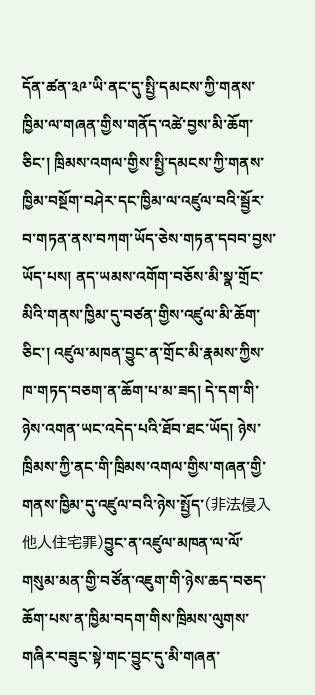དོན་ཚན་༣༩་ཡི་ནང་དུ་སྤྱི་དམངས་ཀྱི་གནས་ཁྱིམ་ལ་གཞན་གྱིས་གནོད་འཚེ་བྱས་མི་ཆོག་ཅིང་། ཁྲིམས་འགལ་གྱིས་སྤྱི་དམངས་ཀྱི་གནས་ཁྱིམ་བསྔོག་བཤེར་དང་ཁྱིམ་ལ་འཛུལ་བའི་སྦྱོར་བ་གཏན་ནས་བཀག་ཡོད་ཅེས་གཏན་དབབ་བྱས་ཡོད་པས། ནད་ཡམས་འགོག་བཅོས་མི་སྣ་གྲོང་མིའི་གནས་ཁྱིམ་དུ་བཙན་གྱིས་འཛུལ་མི་ཆོག་ཅིང་། འཛུལ་མཁན་བྱུང་ན་གྲོང་མི་རྣམས་ཀྱིས་ཁ་གཏད་བཅག་ན་ཆོག་པ་མ་ཟད། དེ་དག་གི་ཉེས་འགན་ཡང་འདེད་པའི་ཐོབ་ཐང་ཡོད། ཉེས་ཁྲིམས་ཀྱི་ནང་གི་ཁྲིམས་འགལ་གྱིས་གཞན་གྱི་གནས་ཁྱིམ་དུ་འཛུལ་བའི་ཉེས་སྤྱོད་(非法侵入他人住宅罪)བྱུང་ན་འཛུལ་མཁན་ལ་ལོ་གསུམ་མན་གྱི་བཙོན་འཇུག་གི་ཉེས་ཆད་བཅད་ཆོག་པས་ན་ཁྱིམ་བདག་གིས་ཁྲིམས་ལུགས་གཞིར་བཟུང་སྟེ་གང་བྱུང་དུ་མི་གཞན་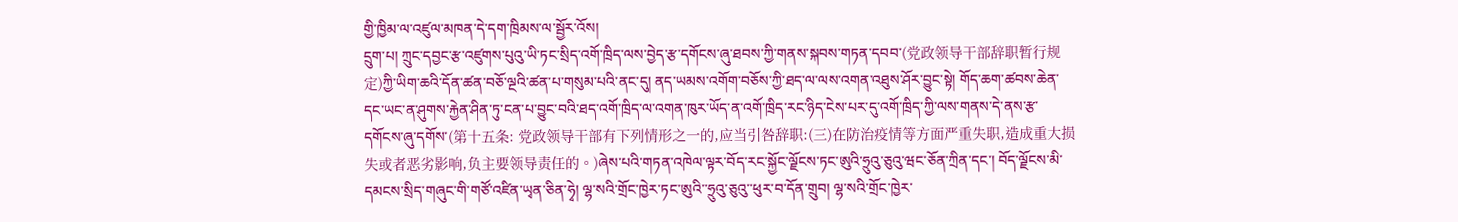གྱི་ཁྱིམ་ལ་འཛུལ་མཁན་དེ་དག་ཁྲིམས་ལ་སྦྱོར་འོས།
དྲུག་པ། ཀྲུང་དབྱང་རྩ་འཛུགས་པུའུ་ཡི་ཏང་སྲིད་འགོ་ཁྲིད་ལས་བྱེད་རྩ་དགོངས་ཞུ་ཐབས་ཀྱི་གནས་སྐབས་གཏན་དབབ་(党政领导干部辞职暂行规定)ཀྱི་ཡིག་ཆའི་དོན་ཚན་བཅོ་ལྔའི་ཚན་པ་གསུམ་པའི་ནང་དུ། ནད་ཡམས་འགོག་བཅོས་ཀྱི་ཐད་ལ་ལས་འགན་འཐུས་ཤོར་བྱུང་སྟེ། གོད་ཆག་ཚབས་ཆེན་དང་ཡང་ན་ཤུགས་རྐྱེན་ཤིན་ཏུ་ངན་པ་བྱུང་བའི་ཐད་འགོ་ཁྲིད་ལ་འགན་ཁུར་ཡོད་ན་འགོ་ཁྲིད་རང་ཉིད་ངེས་པར་དུ་འགོ་ཁྲིད་ཀྱི་ལས་གནས་དེ་ནས་རྩ་དགོངས་ཞུ་དགོས་(第十五条: 党政领导干部有下列情形之一的,应当引咎辞职:(三)在防治疫情等方面严重失职,造成重大损失或者恶劣影响,负主要领导责任的。)ཞེས་པའི་གཏན་འཁེལ་ལྟར་བོད་རང་སྐྱོང་ལྗོངས་ཏང་ཨུའི་ཧྲུའུ་ཅུའུ་ཝང་ཅོན་ཀྲིན་དང་། བོད་ལྗོངས་མི་དམངས་སྲིད་གཞུང་གི་གཙོ་འཛིན་ཡྭན་ཅིན་ཧྭེ། ལྷ་སའི་གྲོང་ཁྱེར་ཏང་ཨུའི་་ཧྲུའུ་ཅུའུ་་ཕུར་བ་དོན་གྲུབ། ལྷ་སའི་གྲོང་ཁྱེར་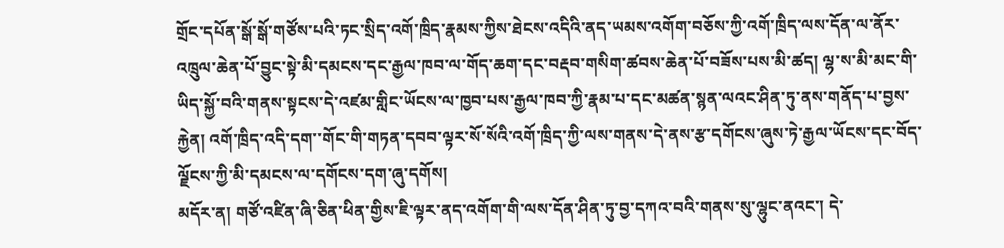གྲོང་དཔོན་སྒོ་སྒོ་གཙོས་པའི་ཏང་སྲིད་འགོ་ཁྲིད་རྣམས་ཀྱིས་ཐེངས་འདིའི་ནད་ཡམས་འགོག་བཅོས་ཀྱི་འགོ་ཁྲིད་ལས་དོན་ལ་ནོར་འཁྲུལ་ཆེན་པོ་བྱུང་སྟེ་མི་དམངས་དང་རྒྱལ་ཁབ་ལ་གོད་ཆག་དང་བརྡབ་གསིག་ཚབས་ཆེན་པོ་བཟོས་པས་མི་ཚད། ལྷ་ས་མི་མང་གི་ཡིད་སྐྱོ་བའི་གནས་སྟངས་དེ་འཛམ་གླིང་ཡོངས་ལ་ཁྱབ་པས་རྒྱལ་ཁབ་ཀྱི་རྣམ་པ་དང་མཚན་སྙན་ལའང་ཤིན་ཏུ་ནས་གནོད་པ་བྱས་རྐྱེན། འགོ་ཁྲིད་འདི་དག་་གོང་གི་གཏན་དབབ་ལྟར་སོ་སོའི་འགོ་ཁྲིད་ཀྱི་ལས་གནས་དེ་ནས་རྩ་དགོངས་ཞུས་ཏེ་རྒྱལ་ཡོངས་དང་བོད་ལྗོངས་ཀྱི་མི་དམངས་ལ་དགོངས་དག་ཞུ་དགོས།
མདོར་ན། གཙོ་འཛིན་ཞི་ཅིན་ཕིན་གྱིས་ཇི་ལྟར་ནད་འགོག་གི་ལས་དོན་ཤིན་ཏུ་བྱ་དཀའ་བའི་གནས་སུ་ལྷུང་ནའང་། དེ་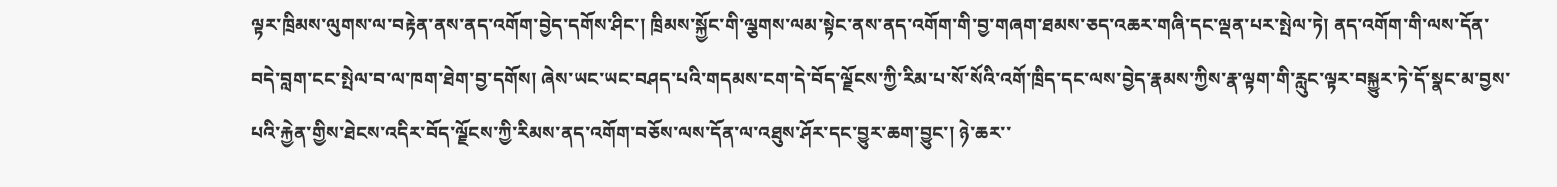ལྟར་ཁྲིམས་ལུགས་ལ་བརྟེན་ནས་ནད་འགོག་བྱེད་དགོས་ཤིང་། ཁྲིམས་སྐྱོང་གི་ལྕགས་ལམ་སྟེང་ནས་ནད་འགོག་གི་བྱ་གཞག་ཐམས་ཅད་འཆར་གཞི་དང་ལྡན་པར་སྤེལ་ཏེ། ནད་འགོག་གི་ལས་དོན་བདེ་བླག་ངང་སྤེལ་བ་ལ་ཁག་ཐེག་བྱ་དགོས། ཞེས་ཡང་ཡང་བཤད་པའི་གདམས་ངག་དེ་བོད་ལྗོངས་ཀྱི་རིམ་པ་སོ་སོའི་འགོ་ཁྲིད་དང་ལས་བྱེད་རྣམས་ཀྱིས་རྣ་ལྟག་གི་རླུང་ལྟར་བསྐྱུར་ཏེ་དོ་སྣང་མ་བྱས་པའི་རྐྱེན་གྱིས་ཐེངས་འདིར་བོད་ལྗོངས་ཀྱི་རིམས་ནད་འགོག་བཅོས་ལས་དོན་ལ་འཐུས་ཤོར་དང་བྱུར་ཆག་བྱུང་། ཉེ་ཆར་་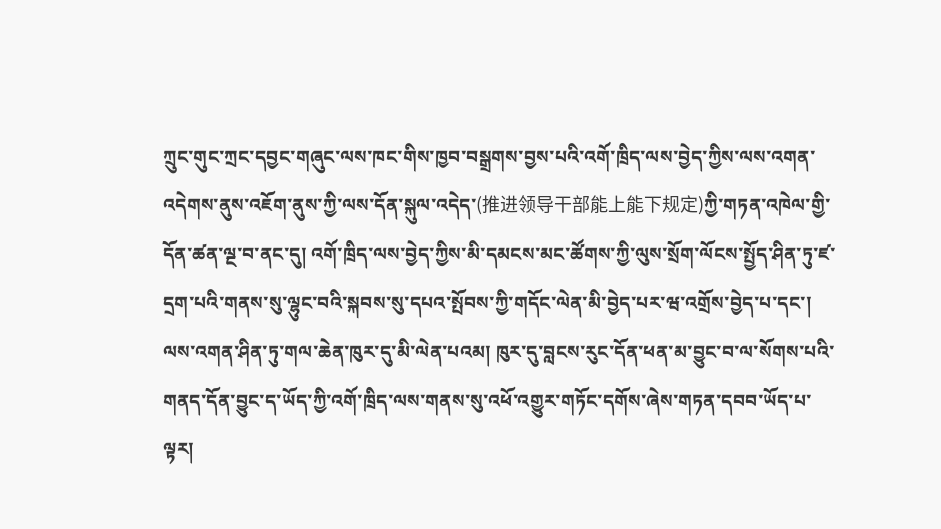ཀྲུང་གུང་ཀྲང་དབྱང་གཞུང་ལས་ཁང་གིས་ཁྱབ་བསྒྲགས་བྱས་པའི་འགོ་ཁྲིད་ལས་བྱེད་ཀྱིས་ལས་འགན་འདེགས་ནུས་འཇོག་ནུས་ཀྱི་ལས་དོན་སྐུལ་འདེད་(推进领导干部能上能下规定)ཀྱི་གཏན་འཁེལ་གྱི་དོན་ཚན་ལྔ་བ་ནང་དུ། འགོ་ཁྲིད་ལས་བྱེད་ཀྱིས་མི་དམངས་མང་ཚོགས་ཀྱི་ལུས་སྲོག་ལོངས་སྤྱོད་ཤིན་ཏུ་ཛ་དྲག་པའི་གནས་སུ་ལྷུང་བའི་སྐབས་སུ་དཔའ་སྤོབས་ཀྱི་གདོང་ལེན་མི་བྱེད་པར་ཝ་འགྲོས་བྱེད་པ་དང་། ལས་འགན་ཤིན་ཏུ་གལ་ཆེན་ཁུར་དུ་མི་ལེན་པའམ། ཁུར་དུ་བླངས་རུང་དོན་ཕན་མ་བྱུང་བ་ལ་སོགས་པའི་གནད་དོན་བྱུང་ད་ཡོད་ཀྱི་འགོ་ཁྲིད་ལས་གནས་སུ་འཕོ་འགྱུར་གཏོང་དགོས་ཞེས་གཏན་དབབ་ཡོད་པ་ལྟར།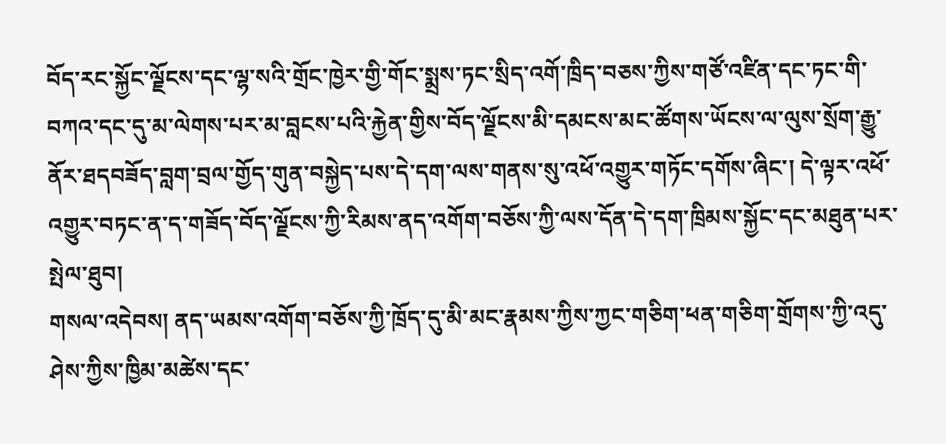བོད་རང་སྐྱོང་ལྗོངས་དང་ལྷ་སའི་གྲོང་ཁྱེར་གྱི་གོང་སྨྲས་ཏང་སྲིད་འགོ་ཁྲིད་བཅས་ཀྱིས་གཙོ་འཛིན་དང་ཏང་གི་བཀའ་དང་དུ་མ་ལེགས་པར་མ་བླངས་པའི་རྐྱེན་གྱིས་བོད་ལྗོངས་མི་དམངས་མང་ཚོགས་ཡོངས་ལ་ལུས་སྲོག་རྒྱུ་ནོར་ཐདབཟོད་བླག་བྲལ་གྱོད་གུན་བསྐྱེད་པས་དེ་དག་ལས་གནས་སུ་འཕོ་འགྱུར་གཏོང་དགོས་ཞིང་། དེ་ལྟར་འཕོ་འགྱུར་བཏང་ན་ད་གཟོད་བོད་ལྗོངས་ཀྱི་རིམས་ནད་འགོག་བཅོས་ཀྱི་ལས་དོན་དེ་དག་ཁྲིམས་སྐྱོང་དང་མཐུན་པར་སྤེལ་ཐུབ།
གསལ་འདེབས། ནད་ཡམས་འགོག་བཅོས་ཀྱི་ཁྲོད་དུ་མི་མང་རྣམས་ཀྱིས་ཀྱང་གཅིག་ཕན་གཅིག་གྲོགས་ཀྱི་འདུ་ཤེས་ཀྱིས་ཁྱིམ་མཚེས་དང་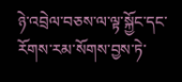ཉེ་འབྲེལ་བཅས་ལ་ལྟ་སྐྱོང་དང་རོགས་རམ་སོགས་བྱས་ཏེ་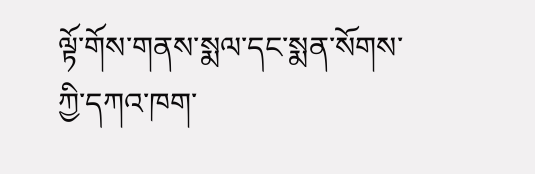ལྟོ་གོས་གནས་སྨལ་དང་སྨན་སོགས་ཀྱི་དཀའ་ཁག་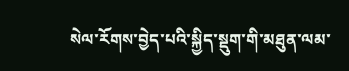སེལ་རོགས་བྱེད་པའི་སྐྱིད་སྡུག་གི་མཐུན་ལམ་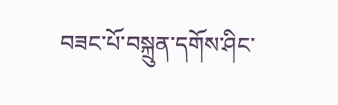བཟང་པོ་བསྐྲུན་དགོས་ཤིང་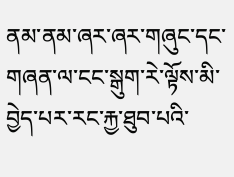ནམ་ནམ་ཞར་ཞར་གཞུང་དང་གཞན་ལ་ངང་སྒུག་རེ་ལྟོས་མི་བྱེད་པར་རང་རྐྱ་ཐུབ་པའི་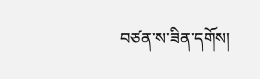བཙན་ས་ཟིན་དགོས།